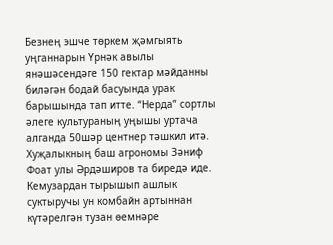Безнең эшче төркем җәмгыять уңганнарын Үрнәк авылы янәшәсендәге 150 гектар мәйданны биләгән бодай басуында урак барышында тап итте. “Нерда” сортлы әлеге культураның уңышы уртача алганда 50шәр центнер тәшкил итә.
Хуҗалыкның баш агрономы Зәниф Фоат улы Әрдәширов та биредә иде. Кемузардан тырышып ашлык суктыручы ун комбайн артыннан күтәрелгән тузан өемнәре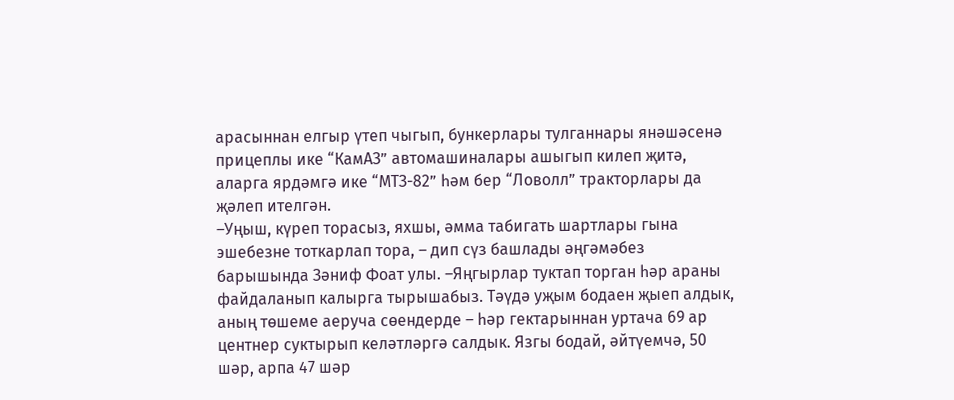арасыннан елгыр үтеп чыгып, бункерлары тулганнары янәшәсенә прицеплы ике “КамАЗ” автомашиналары ашыгып килеп җитә, аларга ярдәмгә ике “МТЗ-82” һәм бер “Ловолл” тракторлары да җәлеп ителгән.
–Уңыш, күреп торасыз, яхшы, әмма табигать шартлары гына эшебезне тоткарлап тора, – дип сүз башлады әңгәмәбез барышында Зәниф Фоат улы. –Яңгырлар туктап торган һәр араны файдаланып калырга тырышабыз. Тәүдә уҗым бодаен җыеп алдык, аның төшеме аеруча сөендерде – һәр гектарыннан уртача 69 ар центнер суктырып келәтләргә салдык. Язгы бодай, әйтүемчә, 50 шәр, арпа 47 шәр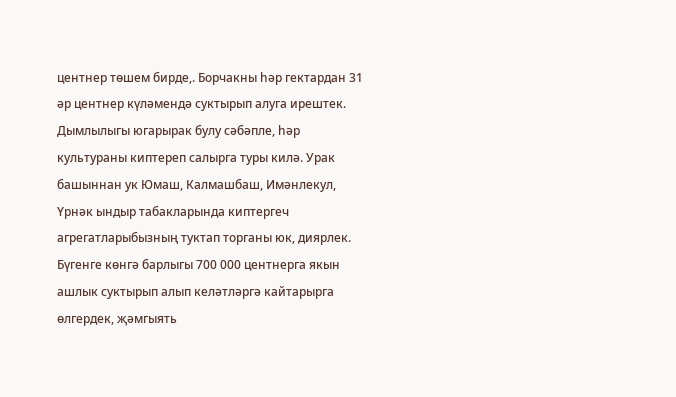центнер төшем бирде,. Борчакны һәр гектардан 31 әр центнер күләмендә суктырып алуга ирештек. Дымлылыгы югарырак булу сәбәпле, һәр культураны киптереп салырга туры килә. Урак башыннан ук Юмаш, Калмашбаш, Имәнлекул, Үрнәк ындыр табакларында киптергеч агрегатларыбызның туктап торганы юк, диярлек.
Бүгенге көнгә барлыгы 700 000 центнерга якын ашлык суктырып алып келәтләргә кайтарырга өлгердек, җәмгыять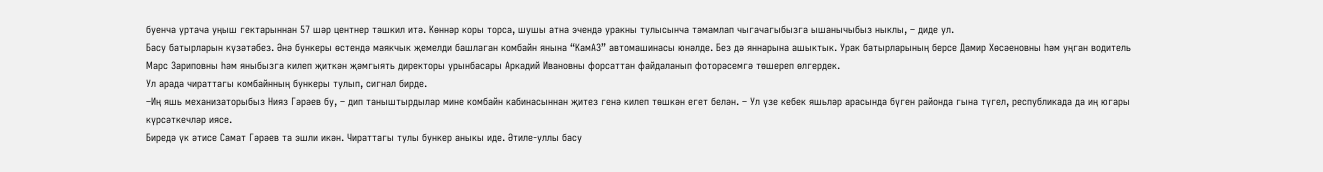буенча уртача уңыш гектарыннан 57 шәр центнер тәшкил итә. Көннәр коры торса, шушы атна эчендә уракны тулысынча тәмамлап чыгачагыбызга ышанычыбыз ныклы, – диде ул.
Басу батырларын күзәтәбез. Әнә бункеры өстендә маякчык җемелди башлаган комбайн янына “КамАЗ” автомашинасы юнәлде. Без дә яннарына ашыктык. Урак батырларының берсе Дамир Хөсәеновны һәм уңган водитель Марс Зариповны һәм яныбызга килеп җиткән җәмгыять директоры урынбасары Аркадий Ивановны форсаттан файдаланып фоторәсемгә төшереп өлгердек.
Ул арада чираттагы комбайнның бункеры тулып, сигнал бирде.
–Иң яшь механизаторыбыз Нияз Гәрәев бу, – дип таныштырдылар мине комбайн кабинасыннан җитез генә килеп төшкән егет белән. – Ул үзе кебек яшьләр арасында бүген районда гына түгел, республикада да иң югары күрсәткечләр иясе.
Биредә үк әтисе Самат Гәрәев та эшли икән. Чираттагы тулы бункер аныкы иде. Әтиле-уллы басу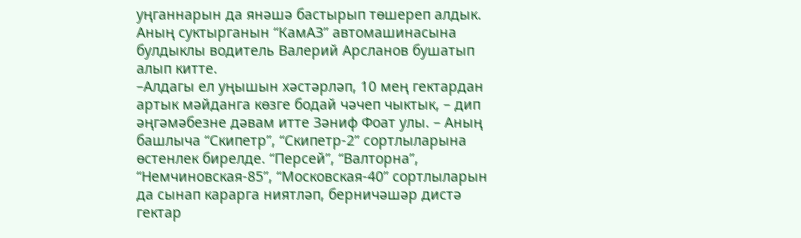уңганнарын да янәшә бастырып төшереп алдык.
Аның суктырганын “КамАЗ” автомашинасына булдыклы водитель Валерий Арсланов бушатып алып китте.
–Алдагы ел уңышын хәстәрләп, 10 мең гектардан артык мәйданга көзге бодай чәчеп чыктык, – дип әңгәмәбезне дәвам итте Зәниф Фоат улы. – Аның башлыча “Скипетр”, “Скипетр-2” сортлыларына өстенлек бирелде. “Персей”, “Валторна”, “Немчиновская-85”, “Московская-40” сортлыларын да сынап карарга ниятләп, берничәшәр дистә гектар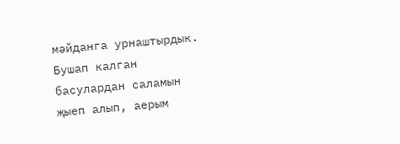мәйданга урнаштырдык.
Бушап калган басулардан саламын җыеп алып, аерым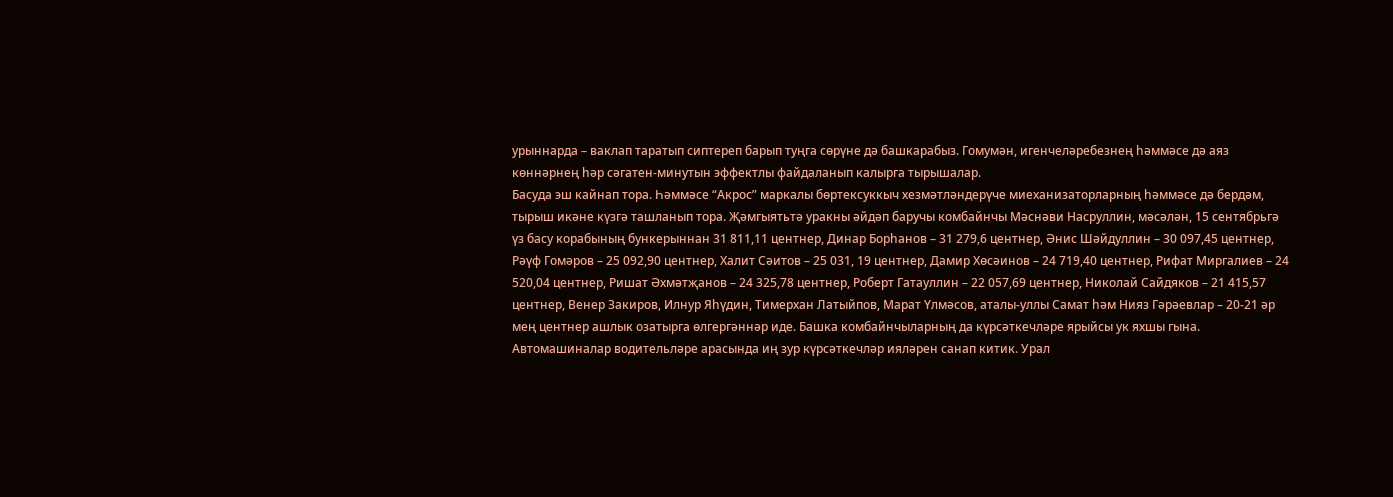урыннарда – ваклап таратып сиптереп барып туңга сөрүне дә башкарабыз. Гомумән, игенчеләребезнең һәммәсе дә аяз көннәрнең һәр сәгатен-минутын эффектлы файдаланып калырга тырышалар.
Басуда эш кайнап тора. Һәммәсе “Акрос” маркалы бөртексуккыч хезмәтләндерүче миеханизаторларның һәммәсе дә бердәм, тырыш икәне күзгә ташланып тора. Җәмгыятьтә уракны әйдәп баручы комбайнчы Мәснәви Насруллин, мәсәлән, 15 сентябрьгә үз басу корабының бункерыннан 31 811,11 центнер, Динар Борһанов – 31 279,6 центнер, Әнис Шәйдуллин – 30 097,45 центнер, Рәүф Гомәров – 25 092,90 центнер, Халит Сәитов – 25 031, 19 центнер, Дамир Хөсәинов – 24 719,40 центнер, Рифат Миргалиев – 24 520,04 центнер, Ришат Әхмәтҗанов – 24 325,78 центнер, Роберт Гатауллин – 22 057,69 центнер, Николай Сайдяков – 21 415,57 центнер, Венер Закиров, Илнур Яһүдин, Тимерхан Латыйпов, Марат Үлмәсов, аталы-уллы Самат һәм Нияз Гәрәевлар – 20-21 әр мең центнер ашлык озатырга өлгергәннәр иде. Башка комбайнчыларның да күрсәткечләре ярыйсы ук яхшы гына.
Автомашиналар водительләре арасында иң зур күрсәткечләр ияләрен санап китик. Урал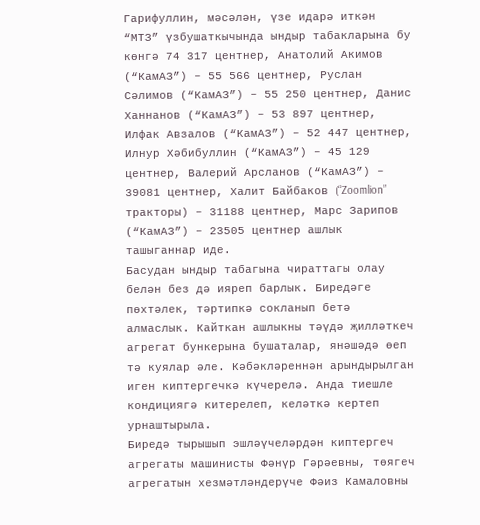Гарифуллин, мәсәлән, үзе идарә иткән “МТЗ” үзбушаткычында ындыр табакларына бу көнгә 74 317 центнер, Анатолий Акимов (“КамАЗ”) – 55 566 центнер, Руслан Сәлимов (“КамАЗ”) – 55 250 центнер, Данис Ханнанов (“КамАЗ”) – 53 897 центнер, Илфак Авзалов (“КамАЗ”) – 52 447 центнер, Илнур Хәбибуллин (“КамАЗ”) – 45 129 центнер, Валерий Арсланов (“КамАЗ”) – 39081 центнер, Халит Байбаков (“Zoomlion” тракторы) – 31188 центнер, Марс Зарипов (“КамАЗ”) – 23505 центнер ашлык ташыганнар иде.
Басудан ындыр табагына чираттагы олау белән без дә ияреп барлык. Биредәге пөхтәлек, тәртипкә сокланып бетә алмаслык. Кайткан ашлыкны тәүдә җилләткеч агрегат бункерына бушаталар, янәшәдә өеп тә куялар әле. Кәбәкләреннән арындырылган иген киптергечкә күчерелә. Анда тиешле кондициягә китерелеп, келәткә кертеп урнаштырыла.
Биредә тырышып эшләүчеләрдән киптергеч агрегаты машинисты Фәнүр Гәрәевны, төягеч агрегатын хезмәтләндерүче Фәиз Камаловны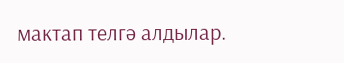мактап телгә алдылар.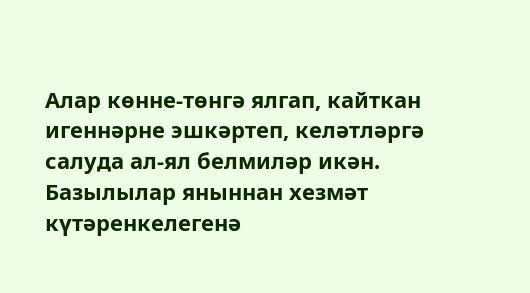Алар көнне-төнгә ялгап, кайткан игеннәрне эшкәртеп, келәтләргә салуда ал-ял белмиләр икән.
Базылылар яныннан хезмәт күтәренкелегенә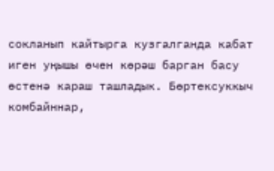сокланып кайтырга кузгалганда кабат иген уңышы өчен көрәш барган басу өстенә караш ташладык. Бөртексуккыч комбайннар,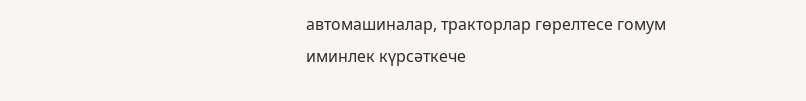автомашиналар, тракторлар гөрелтесе гомум иминлек күрсәткече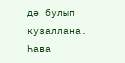дә булып кузаллана. Һава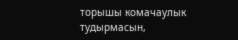торышы комачаулык тудырмасын,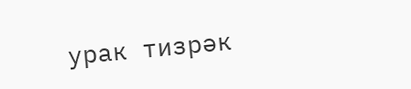урак тизрәк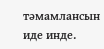тәмамлансын иде инде.